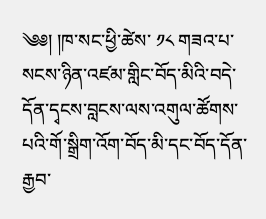༄༅། །ཁ་སང་ཕྱི་ཚེས་ ༡༨ གཟའ་པ་སངས་ཉིན་འཛམ་གླིང་བོད་མིའི་བདེ་དོན་དྭངས་བླངས་ལས་འགུལ་ཚོགས་པའི་གོ་སྒྲིག་འོག་བོད་མི་དང་བོད་དོན་རྒྱབ་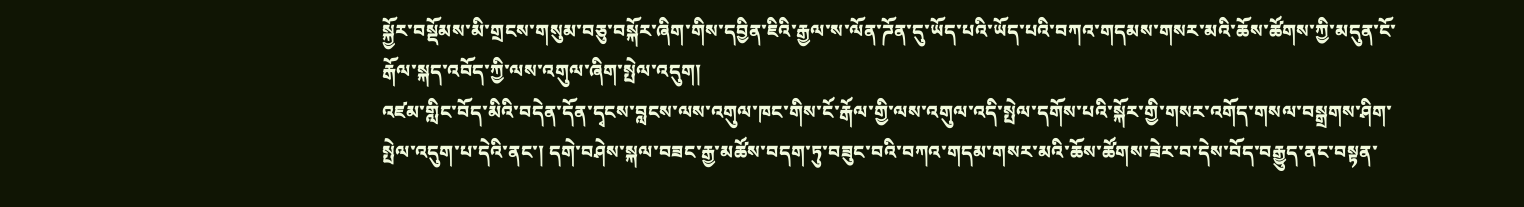སྐྱོར་བསྡོམས་མི་གྲངས་གསུམ་བཅུ་བསྐོར་ཞིག་གིས་དབྱིན་ཇིའི་རྒྱལ་ས་ལོན་ཌོན་དུ་ཡོད་པའི་ཡོད་པའི་བཀའ་གདམས་གསར་མའི་ཆོས་ཚོགས་ཀྱི་མདུན་ངོ་རྒོལ་སྐད་འབོད་ཀྱི་ལས་འགུལ་ཞིག་སྤེལ་འདུག།
འཛམ་གླིང་བོད་མིའི་བདེན་དོན་དྭངས་བླངས་ལས་འགུལ་ཁང་གིས་ངོ་རྒོལ་གྱི་ལས་འགུལ་འདི་སྤེལ་དགོས་པའི་སྐོར་གྱི་གསར་འགོད་གསལ་བསྒྲགས་ཤིག་སྤེལ་འདུག་པ་དེའི་ནང་། དགེ་བཤེས་སྐལ་བཟང་རྒྱ་མཚོས་བདག་ཏུ་བཟུང་བའི་བཀའ་གདམ་གསར་མའི་ཆོས་ཚོགས་ཟེར་བ་དེས་བོད་བརྒྱུད་ནང་བསྟན་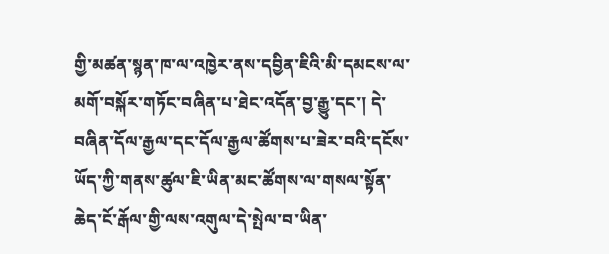གྱི་མཚན་སྙན་ཁ་ལ་འཁྱེར་ནས་དབྱིན་ཇིའི་མི་དམངས་ལ་མགོ་བསྐོར་གཏོང་བཞིན་པ་ཐེང་འདོན་བྱ་རྒྱུ་དང་། དེ་བཞིན་དོལ་རྒྱལ་དང་དོལ་རྒྱལ་ཚོགས་པ་ཟེར་བའི་དངོས་ཡོད་ཀྱི་གནས་ཚུལ་ཇི་ཡིན་མང་ཚོགས་ལ་གསལ་སྟོན་ཆེད་ངོ་རྒོལ་གྱི་ལས་འགུལ་དེ་སྤེལ་བ་ཡིན་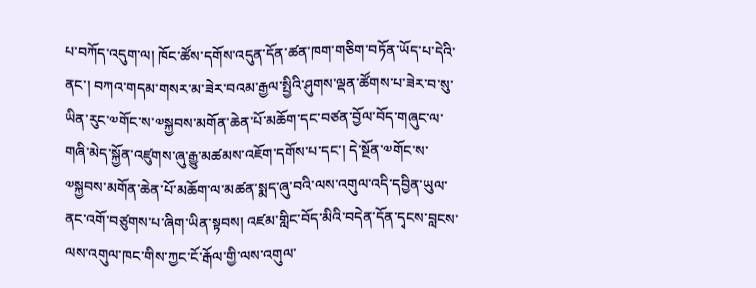པ་བཀོད་འདུག་ལ། ཁོང་ཚོས་དགོས་འདུན་དོན་ཚན་ཁག་གཅིག་བཏོན་ཡོད་པ་དེའི་ནང་། བཀའ་གདམ་གསར་མ་ཟེར་བའམ་རྒྱལ་སྤྱིའི་ཤུགས་ལྡན་ཚོགས་པ་ཟེར་བ་སུ་ཡིན་རུང་༧གོང་ས་༧སྐྱབས་མགོན་ཆེན་པོ་མཆོག་དང་བཙན་བྱོལ་བོད་གཞུང་ལ་གཞི་མེད་སྐྱོན་འཛུགས་ཞུ་རྒྱུ་མཚམས་འཇོག་དགོས་པ་དང་། དེ་སྔོན་༧གོང་ས་༧སྐྱབས་མགོན་ཆེན་པོ་མཆོག་ལ་མཚན་སྨད་ཞུ་བའི་ལས་འགུལ་འདི་དབྱིན་ཡུལ་ནང་འགོ་བཙུགས་པ་ཞིག་ཡིན་སྟབས། འཛམ་གླིང་བོད་མིའི་བདེན་དོན་དྭངས་བླངས་ལས་འགུལ་ཁང་གིས་ཀྱང་ངོ་རྒོལ་གྱི་ལས་འགུལ་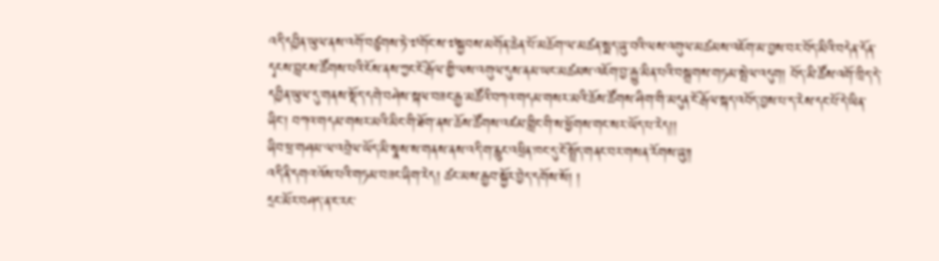འདི་དབྱིན་ཡུལ་ནས་འགོ་བཙུགས་ཏེ་༧གོང་ས་༧སྐྱབས་མགོན་ཆེན་པོ་མཆོག་ལ་མཚན་སྨད་ཞུ་བའི་ལས་འགུལ་མཚམས་འཇོག་མ་བྱས་བར་བོད་མིའི་བདེན་དོན་དྭངས་བླངས་ཚོགས་པའི་ངོས་ནས་ཀྱང་ངོ་རྒོལ་གྱི་ལས་འགུལ་དུས་ནམ་ཡང་མཚམས་འཇོག་བྱ་རྒྱུ་མིན་པའི་བསྒྲགས་གཏམ་སྤེལ་འདུག། བོད་མི་ཚོས་འགོ་ཁྲིད་དེ་དབྱིན་ཡུལ་དུ་གནས་སྡོད་དགེ་བཤེས་སྐལ་བཟང་རྒྱ་མཚོའི་བཀའ་གདམ་གསར་མའི་ཆོས་ཚོགས་ཤིག་གི་མདུན་ངོ་རྒོལ་སྐད་འབོད་བྱས་པ་ད་རེས་དང་པོ་དེ་ཡིན་ཞིང་། བཀའ་གདམ་གསར་མའི་མིང་གི་ཐོག་ནས་ཆོས་ཚོགས་འཛམ་གླིང་གི་ས་ཕྱོགས་གང་སར་ཡོད་པ་རེད།།
ཞིབ་ཕྲ་གཤམ་ལ་འབྲེལ་ཡོད་མི་སྣས་ས་གནས་ནས་འདི་ག་རླུང་འཕྲིན་ཁང་དུ་ངོ་སྤྲོད་གནང་བར་གསན་རོགས་ཞུ༎
འདི་ནི་དགའ་འོས་པའི་གཏམ་བཟང་ཞིག་རེད། ཚང་མས་རྒྱབ་སྐྱོར་བྱེད་དགོས་སོ། །
དྲང་མོར་བཤད་ན་ང་རང་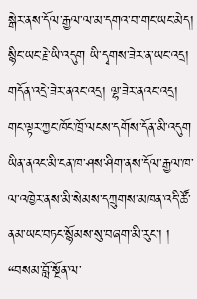སྒེར་ནས་དོལ་རྒྱལ་ལ་མ་དགའ་བ་གང་ཡང་མེད། སྙིང་ཡང་རྗེ་ཡི་འདུག ཡི་དྭགས་ཟེར་ན་ཡང་འདྲ། གདོན་འདྲེ་ཟེར་ནའང་འདྲ། ལྷ་ཟེར་ནའང་འདྲ། གང་ལྟར་ཀྱང་ཁོང་ཁྲོ་ལངས་དགོས་དོན་མི་འདུག ཡིན་ནའང་མི་ངན་ཁ་ཤས་ཤིག་ནས་དོལ་རྒྱལ་ཁ་ལ་འཁྱེར་ནས་མི་སེམས་དཀྲུགས་མཁན་འདི་ཚོ་ནམ་ཡང་བཏང་སྙོམས་སུ་བཞག་མི་རུང་། །
“བསམ་བློ་སྔོན་ལ་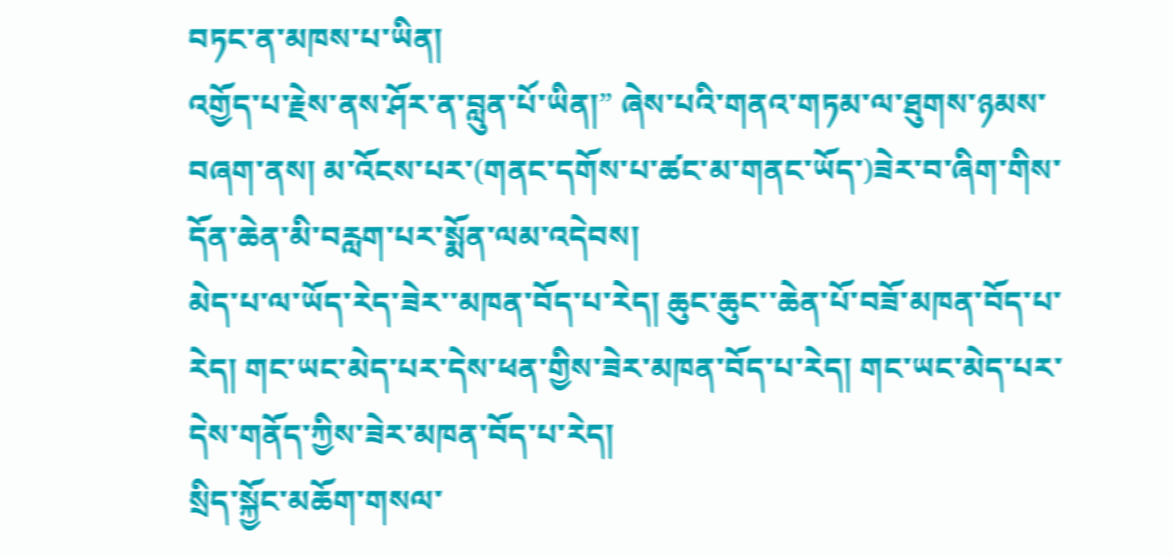བཏང་ན་མཁས་པ་ཡིན།
འགྱོད་པ་རྗེས་ནས་ཤོར་ན་བླུན་པོ་ཡིན།” ཞེས་པའི་གནའ་གཏམ་ལ་ཐུགས་ཉམས་བཞག་ནས། མ་འོངས་པར་(གནང་དགོས་པ་ཚང་མ་གནང་ཡོད་)ཟེར་བ་ཞིག་གིས་དོན་ཆེན་མི་བརླག་པར་སྨོན་ལམ་འདེབས།
མེད་པ་ལ་ཡོད་རེད་ཟེར་་མཁན་བོད་པ་རེད། ཆུང་ཆུང་་ཆེན་པོ་བཟོ་མཁན་བོད་པ་རེད། གང་ཡང་མེད་པར་དེས་ཕན་གྱིས་ཟེར་མཁན་བོད་པ་རེད། གང་ཡང་མེད་པར་དེས་གནོད་ཀྱིས་ཟེར་མཁན་བོད་པ་རེད།
སྲིད་སྐྱོང་མཆོག་གསལ་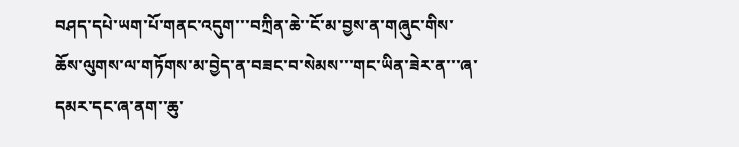བཤད་དཔེ་ཡག་པོ་གནང་འདུག་་་བཀྲིན་ཆེ་་ངོ་མ་བྱས་ན་གཞུང་གིས་ཆོས་ལུགས་ལ་གཏོགས་མ་བྱེད་ན་བཟང་བ་སེམས་་་གང་ཡིན་ཟེར་ན་་་ཞ་དམར་དང་ཞ་ནག་་ཆུ་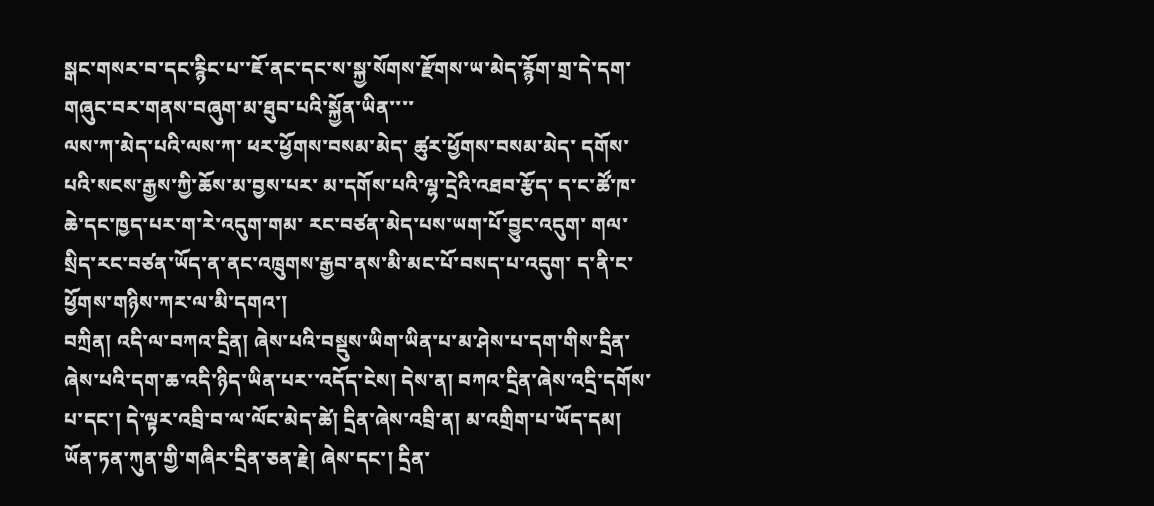སྒང་གསར་བ་དང་རྙིང་པ་་ཇོ་ནང་དང་ས་སྐྱ་སོགས་རྫོགས་ཡ་མེད་རྙོག་གྲ་དེ་དག་གཞུང་བར་གནས་བཞུག་མ་ཐུབ་པའི་སྐྱོན་ཡིན་་་་
ལས་ཀ་མེད་པའི་ལས་ཀ་ ཕར་ཕྱོགས་བསམ་མེད་ ཚུར་ཕྱོགས་བསམ་མེད་ དགོས་པའི་སངས་རྒྱས་ཀྱི་ཆོས་མ་བྱས་པར་ མ་དགོས་པའི་ལྷ་དྲེའི་འཐབ་རྩོད་ ད་ང་ཚོ་ཁ་ཆེ་དང་ཁྱད་པར་ག་རེ་འདུག་གམ་ རང་བཙན་མེད་པས་ཡག་པོ་བྱུང་འདུག་ གལ་སྲིད་རང་བཙན་ཡོད་ན་ནང་འཁྲུགས་རྒྱབ་ནས་མི་མང་པོ་བསད་པ་འདུག་ ད་ནི་ང་ཕྱོགས་གཉིས་ཀར་ལ་མི་དགའ་།
བཀྲིན། འདི་ལ་བཀའ་དྲིན། ཞེས་པའི་བསྡུས་ཡིག་ཡིན་པ་མ་ཤེས་པ་དག་གིས་དྲིན་ཞེས་པའི་དག་ཆ་འདི་ཉིད་ཡིན་པར་་འདོད་ངེས། དེས་ན། བཀའ་དྲིན་ཞེས་འདྲི་དགོས་པ་དང་། དེ་ལྟར་འབྲི་བ་ལ་ལོང་མེད་ཚེ། དྲིན་ཞེས་འབྲི་ན། མ་འགྲིག་པ་ཡོད་དམ། ཡོན་ཏན་ཀུན་གྱི་གཞིར་དྲིན་ཅན་རྗེ། ཞེས་དང་། དྲིན་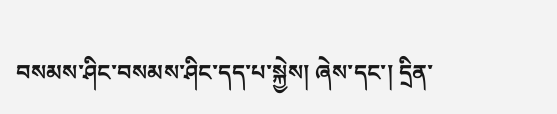བསམས་ཤིང་བསམས་ཤིང་དད་པ་སྐྱེས། ཞེས་དང་། དྲིན་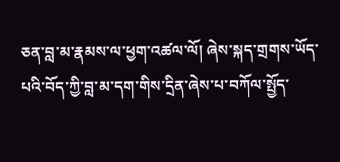ཅན་བླ་མ་རྣམས་ལ་ཕྱག་འཚལ་ལོ། ཞེས་སྐད་གྲགས་ཡོད་པའི་བོད་ཀྱི་བླ་མ་དག་གིས་དྲིན་ཞེས་པ་བཀོལ་སྤྱོད་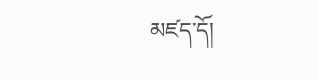མཛད་དོ།